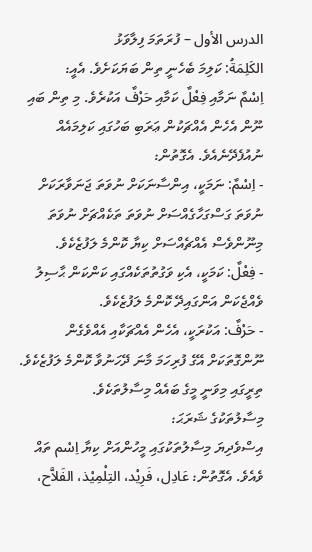الدرس الأول – ފުރަތަމަ ފިލާވަޅު
الكَلِمَةُ: ކަލިމަ ބެހެނީ ތިން ބަޔަކަށެވެ. އެއީ:
اِسْمٌ ނަމާއި فِعْلٌ ކަމާއި حَرْفٌ އަކުރެވެ. މި ތިން ބައި ނޫން އެހެން އެއްޗަކުން ޢަރަބި ބަހުގައި ކަލިމައެއް ނުއުފެދޭނެއެވެ. އެގޮތުން:
- اِسْمٌ: ނަމަކީ، އިންސާނަކަށް ނުވަތަ ޖަނަވާރަކަށް ނުވަތަ ގަސްގަހާގެއްސަށް ނުވަތަ ތަކެއްޗަށް ނުވަތަ މިނޫންވެސް އެއްޗެއްސަށް ކިޔާ ކޮންމެ ލަފުޒެކެވެ.
- فِعْلٌ: ކަމަކީ، އެކި ވަގުތުތަކެއްގައި ކަންކަން ޙާސިލު ވެއްޖެކަން އަންގައިދޭ ކޮންމެ ލަފުޒެކެވެ.
- حَرْفٌ: އަކުރަކީ، އެހެން އެއްޗަކާއި އެއްވެގެން ނޫންގޮތަކަށް އޭގެ ފުރިހަމަ މާނަ ދޭހަނުވާ ކޮންމެ ލަފުޒެކެވެ.
ތިރީގައި މިވަނީ މީގެ ބައެއް މިސާލުތަކެވެ.
މިސާލުތަކުގެ ޝަރަޙަ:
އިސްވެދިޔަ މިސާލުތަކުގައި މީހުންއަށް ކިޔާ اِسْم ތައް ވެއެވެ. އެގޮތުން: عَادِل، فَرِيْد، التِلْمِيْذ، الفَلاَّح،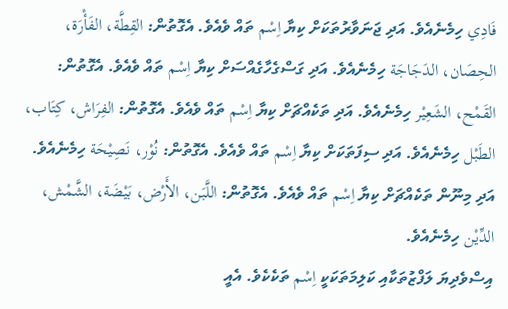فَادِي ހިމެނެއެވެ. އަދި ޖަނަވާރުތަކަށް ކިޔާ اِسْم ތައް ވެއެވެ. އެގޮތުން: القِطَّة، الفَأْرَة، الحِصَان، الدَجَاجَة ހިމެނެއެވެ. އަދި ގަސްގެހާގެއްސަށް ކިޔާ اِسْم ތައް ވެއެވެ. އެގޮތުން: القَمْح، الشَعِيْر ހިމެނެއެވެ. އަދި ތަކެއްޗަށް ކިޔާ اِسْم ތައް ވެއެވެ. އެގޮތުން: الفِرَاش، كِتَاب، الطَبْل ހިމެނެއެވެ. އަދި ސިފަތަކަށް ކިޔާ اِسْم ތައް ވެއެވެ. އެގޮތުން: نُوْر، نَصِيْحَة ހިމެނެއެވެ. އަދި މިނޫން ތަކެއްޗަށް ކިޔާ اِسْم ތައް ވެއެވެ. އެގޮތުން: اللَّبَن، الأَرْض، بَيْضَة، الشَّمْش، الدِّيْن ހިމެނެއެވެ.
އިސްވެދިޔަ ލަފްޒުތަކާއި ކަލިމަތަކަކީ اِسْم ތަކެކެވެ. އެއީ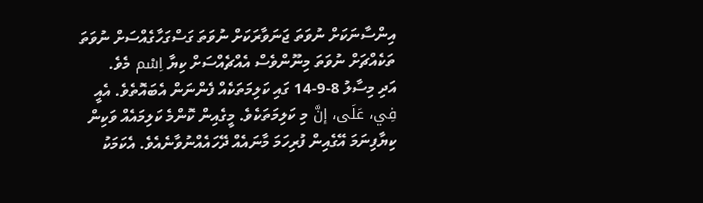އިންސާނަކަށް ނުވަތަ ޖަނަވާރަކަށް ނުވަތަ ގަސްގަހާގެއްސަށް ނުވަތަ ތަކެއްޗަށް ނުވަތަ މިނޫންވެސް އެއްޗެއްސަށް ކިޔާ اِسْم މެވެ.
އަދި މިސާލު 8-9-14 ގައި ކަލިމަތަކެއް ފެންނަން އެބައޮތެވެ. އެއީ فِي، عَلَى، إنَّ މި ކަލިމަތަކެވެ. މީގެއިން ކޮންމެ ކަލިމައެއް ވަކިން ކިޔާފިނަމަ އޭގެއިން ފުރިހަމަ މާނައެއް ދޭހައެއްނުވާނެއެވެ. އެކަމަކު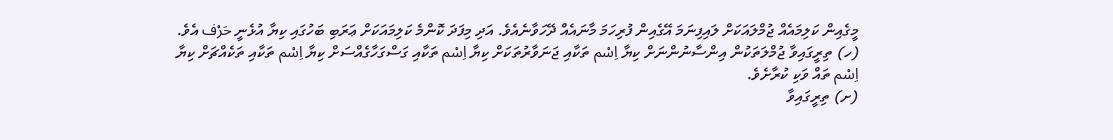މީގެއިން ކަލިމައެއް ޖުމްލައަކަށް ލައިފިނަމަ އޭގެއިން ފުރިހަމަ މާނައެއް ދޭހަވާނެއެވެ. އަދި މިފަދަ ކޮންމެ ކަލިމައަކަށް ޢަރަބި ބަހުގައި ކިޔާ އުޅެނީ حَرْف އެވެ.
(ހ) ތިރީގައިވާ ޖުމްލަތަކުން އިންސާނުންނަށް ކިޔާ اِسْم ތަކާއި ޖަނަވާރުތަކަށް ކިޔާ اِسْم ތަކާއި ގަސްގަހާގެއްސަށް ކިޔާ اِسْم ތަކާއި ތަކެއްޗަށް ކިޔާ اِسْم ތައް ވަކި ކުރާށެވެ.
(ށ) ތިރީގައިވާ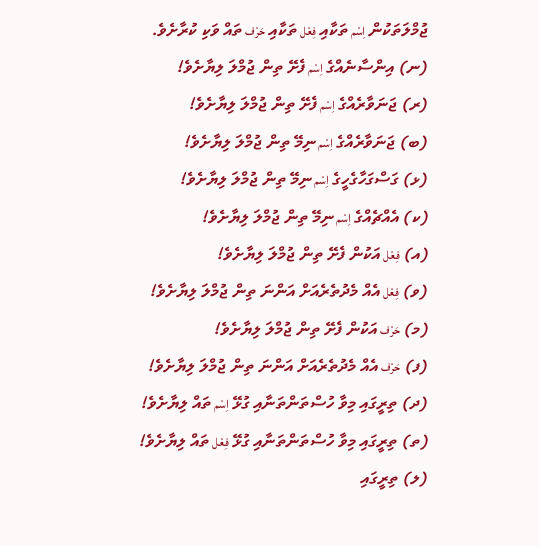ޖުމްލަތަކުން اِسْم ތަކާއި فِعْل ތަކާއި حَرْف ތައް ވަކި ކުރާށެވެ.
(ނ) އިންސާނެއްގެ اِسْم ފެށޭ ތިން ޖުމްލަ ލިޔާށެވެ!
(ރ) ޖަނަވާރެއްގެ اِسْم ފެށޭ ތިން ޖުމްލަ ލިޔާށެވެ!
(ބ) ޖަނަވާރެއްގެ اِسْم ނިމޭ ތިން ޖުމްލަ ލިޔާށެވެ!
(ޅ) ގަސްގަހާގެހީގެ اِسْم ނިމޭ ތިން ޖުމްލަ ލިޔާށެވެ!
(ކ) އެއްޗެއްގެ اِسْم ނިމޭ ތިން ޖުމްލަ ލިޔާށެވެ!
(އ) فِعْل އަކުން ފެށޭ ތިން ޖުމްލަ ލިޔާށެވެ!
(ވ) فِعْل އެއް މެދުތެރެއަށް އަންނަ ތިން ޖުމްލަ ލިޔާށެވެ!
(މ) حَرْف އަކުން ފެށޭ ތިން ޖުމްލަ ލިޔާށެވެ!
(ފ) حَرْف އެއް މެދުތެރެއަށް އަންނަ ތިން ޖުމްލަ ލިޔާށެވެ!
(ދ) ތިރީގައި މިވާ ހުސްތަންތަނާއި ގުޅޭ اِسْم ތައް ލިޔާށެވެ!
(ތ) ތިރީގައި މިވާ ހުސްތަންތަނާއި ގުޅޭ فِعْل ތައް ލިޔާށެވެ!
(ލ) ތިރީގައި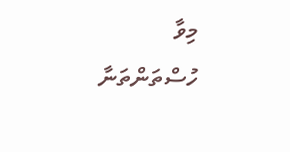މިވާ ހުސްތަންތަނާ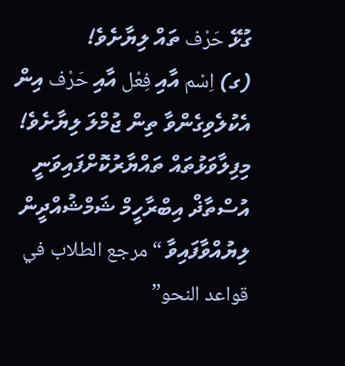ގުޅޭ حَرْف ތައް ލިޔާށެވެ!
(ގ) اِسْم އާއި فِعْل އާއި حَرْف އިން އެކުލެވިގެންވާ ތިން ޖުމްލަ ލިޔާށެވެ!
މިފިލާވަޅުތައް ތައްޔާރުކޮށްފައިވަނީ އުސްތާޛް އިބްރާހީމް ޝަމްޝުއްދީން ލިޔުއްވާފައިވާ “مرجع الطلاب في قواعد النحو”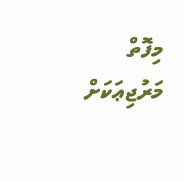މިފޮތް މަރުޖިޢަކަށް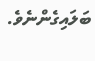ބަލައިގެންނެވެ.